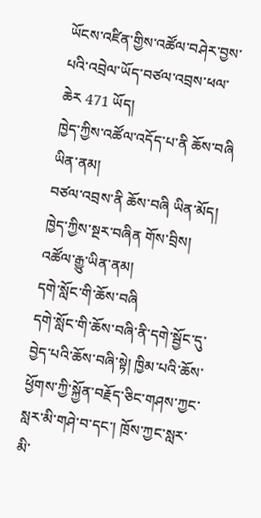ཡོངས་འཛིན་གྱིས་འཚོལ་བཤེར་བྱས་པའི་འབྲེལ་ཡོད་བཙལ་འབྲས་ཕལ་ཆེར 471 ཡོད།
ཁྱེད་ཀྱིས་འཚོལ་འདོད་པ་ནི ཆོས་བཞི ཡིན་ནམ།
བཙལ་འབྲས་ནི ཆོས་བཞི ཡིན་མོད། ཁྱེད་ཀྱིས་སྔར་བཞིན གོས་བྲིས། འཚོལ་རྒྱུ་ཡིན་ནམ།
དགེ་སློང་གི་ཆོས་བཞི
དགེ་སློང་གི་ཆོས་བཞི་ནི་དགེ་སྦྱོང་དུ་བྱེད་པའི་ཆོས་བཞི་སྟེ། ཁྱིམ་པའི་ཆོས་ཕྱོགས་ཀྱི་སྐྱོན་བརྗོད་ཅིང་གཤས་ཀྱང་སླར་མི་གཤེ་བ་དང་། ཁྲོས་ཀྱང་སླར་མི་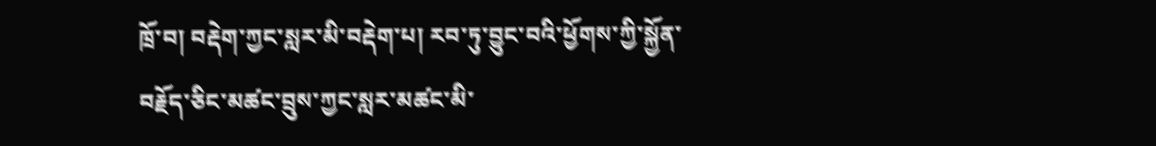ཁྲོ་བ། བརྡེག་ཀྱང་སླར་མི་བརྡེག་པ། རབ་ཏུ་བྱུང་བའི་ཕྱོགས་ཀྱི་སྐྱོན་བརྗོད་ཅིང་མཚང་བྲུས་ཀྱང་སླར་མཚང་མི་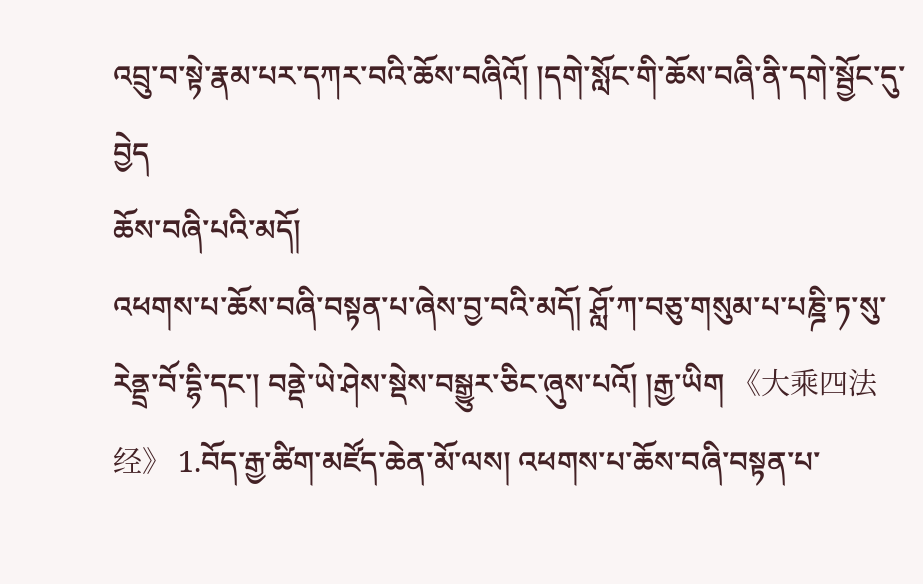འབྲུ་བ་སྟེ་རྣམ་པར་དཀར་བའི་ཆོས་བཞིའོ། །དགེ་སློང་གི་ཆོས་བཞི་ནི་དགེ་སྦྱོང་དུ་བྱེད
ཆོས་བཞི་པའི་མདོ།
འཕགས་པ་ཆོས་བཞི་བསྟན་པ་ཞེས་བྱ་བའི་མདོ། ཤློ་ཀ་བཅུ་གསུམ་པ་པཎྜི་ཏ་སུ་རེནྡྲ་བོ་དྷི་དང་། བནྡེ་ཡེ་ཤེས་སྡེས་བསྒྱུར་ཅིང་ཞུས་པའོ། །རྒྱ་ཡིག 《大乘四法经》 1.བོད་རྒྱ་ཚིག་མཛོད་ཆེན་མོ་ལས། འཕགས་པ་ཆོས་བཞི་བསྟན་པ་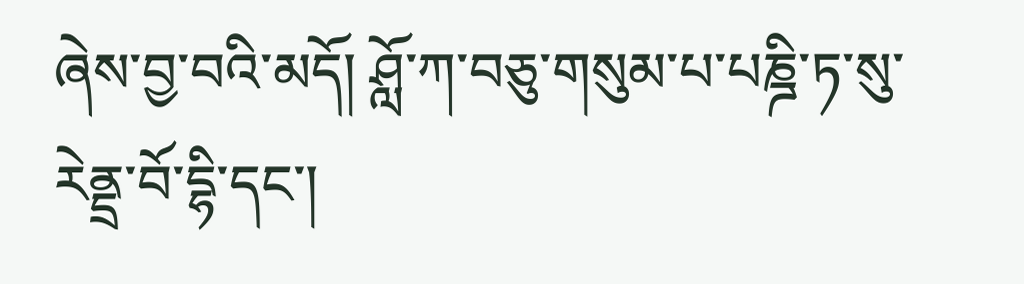ཞེས་བྱ་བའི་མདོ། ཤློ་ཀ་བཅུ་གསུམ་པ་པཎྜི་ཏ་སུ་རེནྡྲ་བོ་དྷི་དང་།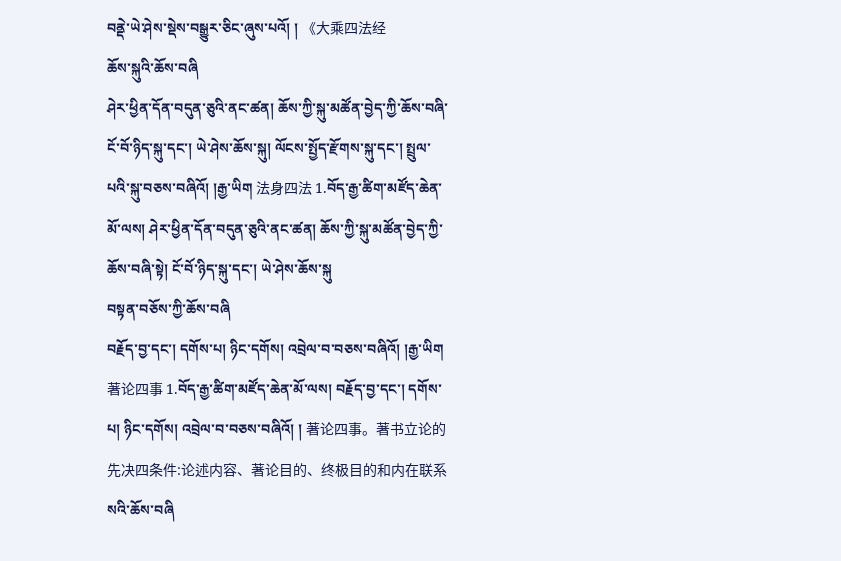བནྡེ་ཡེ་ཤེས་སྡེས་བསྒྱུར་ཅིང་ཞུས་པའོ། ། 《大乘四法经
ཆོས་སྐུའི་ཆོས་བཞི
ཤེར་ཕྱིན་དོན་བདུན་ཅུའི་ནང་ཚན། ཆོས་ཀྱི་སྐུ་མཚོན་བྱེད་ཀྱི་ཆོས་བཞི་ངོ་བོ་ཉིད་སྐུ་དང་། ཡེ་ཤེས་ཆོས་སྐུ། ལོངས་སྤྱོད་རྫོགས་སྐུ་དང་། སྤྲུལ་པའི་སྐུ་བཅས་བཞིའོ། །རྒྱ་ཡིག 法身四法 1.བོད་རྒྱ་ཚིག་མཛོད་ཆེན་མོ་ལས། ཤེར་ཕྱིན་དོན་བདུན་ཅུའི་ནང་ཚན། ཆོས་ཀྱི་སྐུ་མཚོན་བྱེད་ཀྱི་ཆོས་བཞི་སྟེ། ངོ་བོ་ཉིད་སྐུ་དང་། ཡེ་ཤེས་ཆོས་སྐུ
བསྟན་བཅོས་ཀྱི་ཆོས་བཞི
བརྗོད་བྱ་དང་། དགོས་པ། ཉིང་དགོས། འབྲེལ་བ་བཅས་བཞིའོ། །རྒྱ་ཡིག 著论四事 1.བོད་རྒྱ་ཚིག་མཛོད་ཆེན་མོ་ལས། བརྗོད་བྱ་དང་། དགོས་པ། ཉིང་དགོས། འབྲེལ་བ་བཅས་བཞིའོ། ། 著论四事。著书立论的先决四条件:论述内容、著论目的、终极目的和内在联系
སའི་ཆོས་བཞི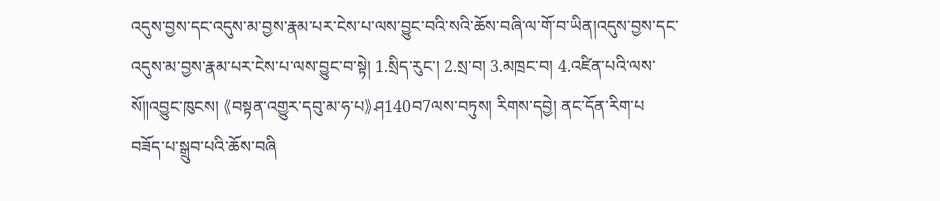འདུས་བྱས་དང་འདུས་མ་བྱས་རྣམ་པར་ངེས་པ་ལས་བྱུང་བའི་སའི་ཆོས་བཞི་ལ་གོ་བ་ཡིན།འདུས་བྱས་དང་འདུས་མ་བྱས་རྣམ་པར་ངེས་པ་ལས་བྱུང་བ་སྟེ། 1.སྲིད་རུང་། 2.སྲ་བ། 3.མཁྲང་བ། 4.འཛིན་པའི་ལས་སོ༎འབྱུང་ཁུངས། 《བསྟན་འགྱུར་དབུ་མ་ཧ་པ》ཤ140བ7ལས་བཏུས། རིགས་དབྱེ། ནང་དོན་རིག་པ
བཟོད་པ་སྒྲུབ་པའི་ཆོས་བཞི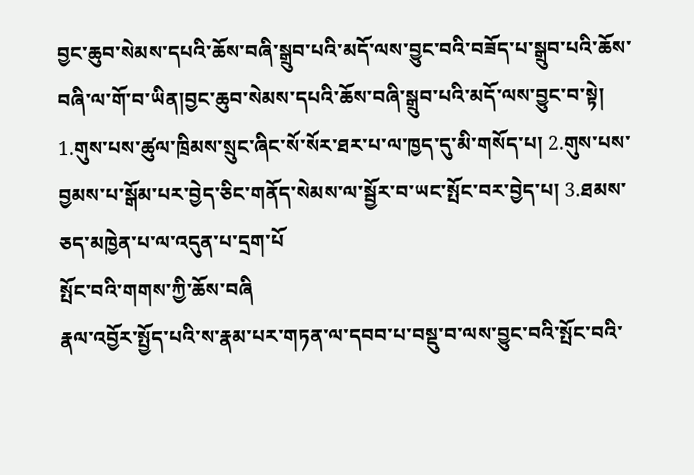བྱང་ཆུབ་སེམས་དཔའི་ཆོས་བཞི་སྒྲུབ་པའི་མདོ་ལས་བྱུང་བའི་བཟོད་པ་སྒྲུབ་པའི་ཆོས་བཞི་ལ་གོ་བ་ཡིན།བྱང་ཆུབ་སེམས་དཔའི་ཆོས་བཞི་སྒྲུབ་པའི་མདོ་ལས་བྱུང་བ་སྟེ། 1.གུས་པས་ཚུལ་ཁྲིམས་སྲུང་ཞིང་སོ་སོར་ཐར་པ་ལ་ཁྱད་དུ་མི་གསོད་པ། 2.གུས་པས་བྱམས་པ་སྒོམ་པར་བྱེད་ཅིང་གནོད་སེམས་ལ་སྦྱོར་བ་ཡང་སྤོང་བར་བྱེད་པ། 3.ཐམས་ཅད་མཁྱེན་པ་ལ་འདུན་པ་དྲག་པོ
སྤོང་བའི་གགས་ཀྱི་ཆོས་བཞི
རྣལ་འབྱོར་སྤྱོད་པའི་ས་རྣམ་པར་གཏན་ལ་དབབ་པ་བསྡུ་བ་ལས་བྱུང་བའི་སྤོང་བའི་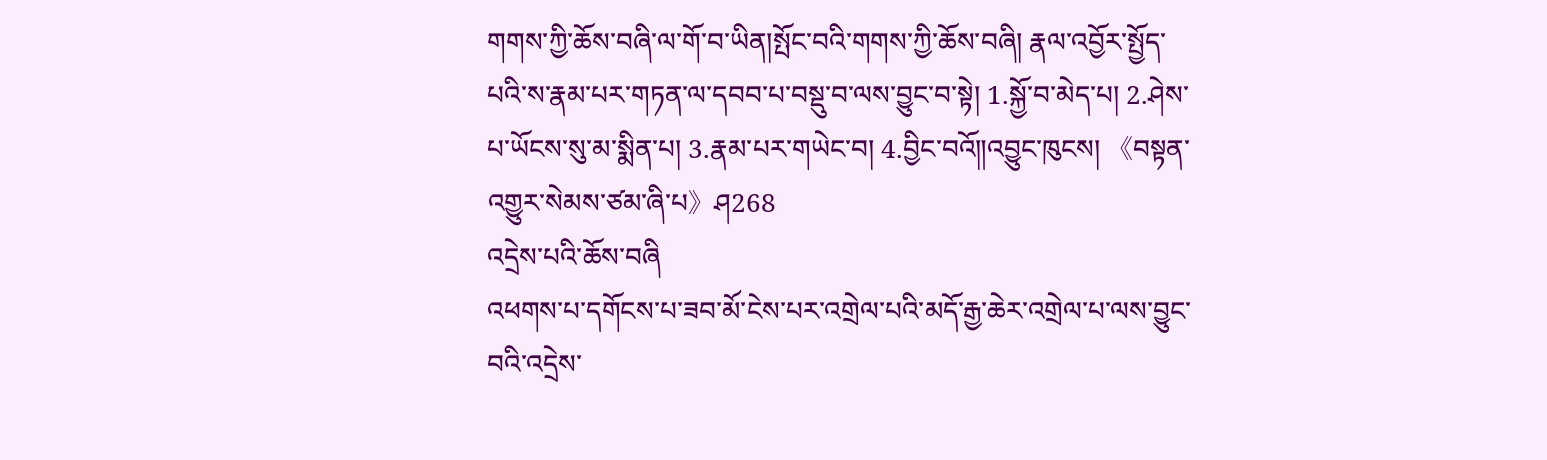གགས་ཀྱི་ཆོས་བཞི་ལ་གོ་བ་ཡིན།སྤོང་བའི་གགས་ཀྱི་ཆོས་བཞི། རྣལ་འབྱོར་སྤྱོད་པའི་ས་རྣམ་པར་གཏན་ལ་དབབ་པ་བསྡུ་བ་ལས་བྱུང་བ་སྟེ། 1.སྐྱོ་བ་མེད་པ། 2.ཤེས་པ་ཡོངས་སུ་མ་སྨིན་པ། 3.རྣམ་པར་གཡེང་བ། 4.བྱིང་བའོ༎འབྱུང་ཁུངས། 《བསྟན་འགྱུར་སེམས་ཙམ་ཞི་པ》ཤ268
འདྲེས་པའི་ཆོས་བཞི
འཕགས་པ་དགོངས་པ་ཟབ་མོ་ངེས་པར་འགྲེལ་པའི་མདོ་རྒྱ་ཆེར་འགྲེལ་པ་ལས་བྱུང་བའི་འདྲེས་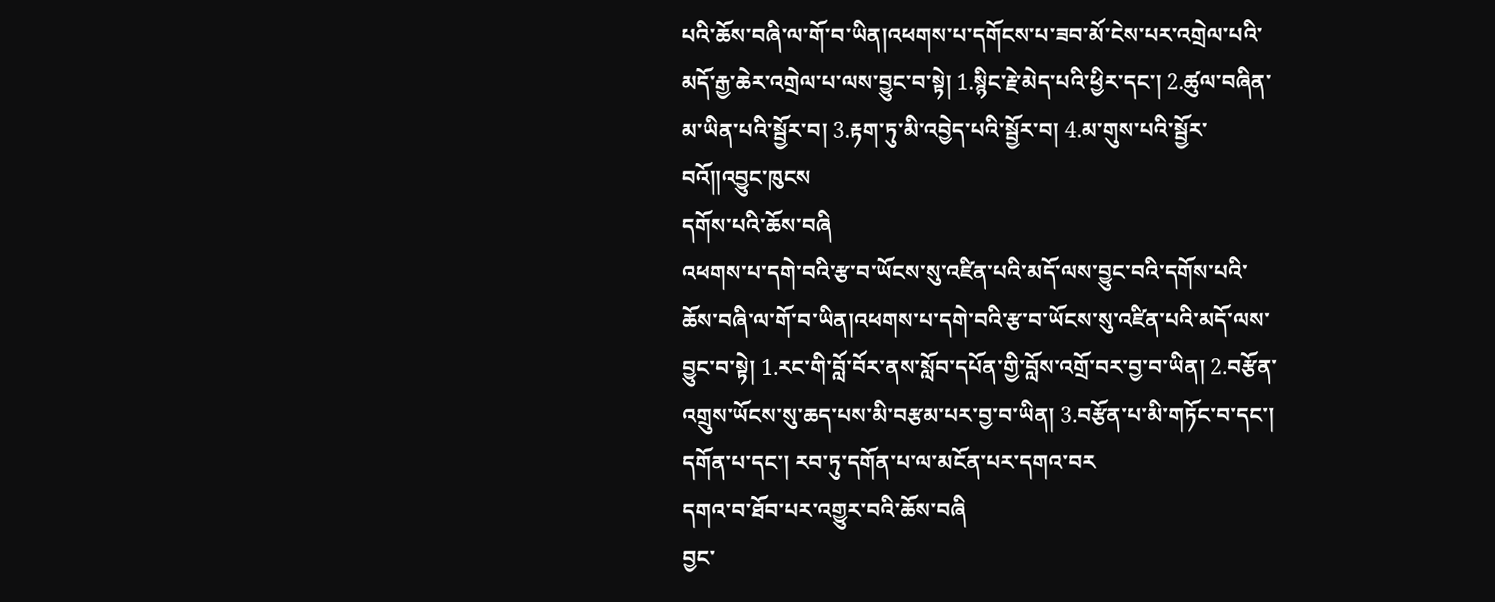པའི་ཆོས་བཞི་ལ་གོ་བ་ཡིན།འཕགས་པ་དགོངས་པ་ཟབ་མོ་ངེས་པར་འགྲེལ་པའི་མདོ་རྒྱ་ཆེར་འགྲེལ་པ་ལས་བྱུང་བ་སྟེ། 1.སྙིང་རྗེ་མེད་པའི་ཕྱིར་དང་། 2.ཚུལ་བཞིན་མ་ཡིན་པའི་སྦྱོར་བ། 3.རྟག་ཏུ་མི་འབྱེད་པའི་སྦྱོར་བ། 4.མ་གུས་པའི་སྦྱོར་བའོ༎འབྱུང་ཁུངས
དགོས་པའི་ཆོས་བཞི
འཕགས་པ་དགེ་བའི་རྩ་བ་ཡོངས་སུ་འཛིན་པའི་མདོ་ལས་བྱུང་བའི་དགོས་པའི་ཆོས་བཞི་ལ་གོ་བ་ཡིན།འཕགས་པ་དགེ་བའི་རྩ་བ་ཡོངས་སུ་འཛིན་པའི་མདོ་ལས་བྱུང་བ་སྟེ། 1.རང་གི་བློ་བོར་ནས་སློབ་དཔོན་གྱི་བློས་འགྲོ་བར་བྱ་བ་ཡིན། 2.བརྩོན་འགྲུས་ཡོངས་སུ་ཆད་པས་མི་བརྩམ་པར་བྱ་བ་ཡིན། 3.བརྩོན་པ་མི་གཏོང་བ་དང་། དགོན་པ་དང་། རབ་ཏུ་དགོན་པ་ལ་མངོན་པར་དགའ་བར
དགའ་བ་ཐོབ་པར་འགྱུར་བའི་ཆོས་བཞི
བྱང་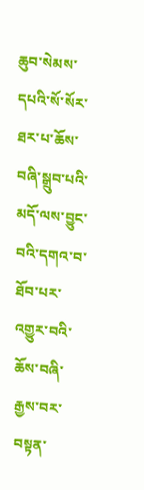ཆུབ་སེམས་དཔའི་སོ་སོར་ཐར་པ་ཆོས་བཞི་སྒྲུབ་པའི་མདོ་ལས་བྱུང་བའི་དགའ་བ་ཐོབ་པར་འགྱུར་བའི་ཆོས་བཞི་རྒྱས་བར་བསྟན་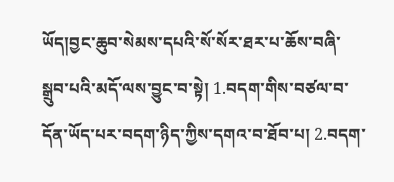ཡོད།བྱང་ཆུབ་སེམས་དཔའི་སོ་སོར་ཐར་པ་ཆོས་བཞི་སྒྲུབ་པའི་མདོ་ལས་བྱུང་བ་སྟེ། 1.བདག་གིས་བཙལ་བ་དོན་ཡོད་པར་བདག་ཉིད་ཀྱིས་དགའ་བ་ཐོབ་པ། 2.བདག་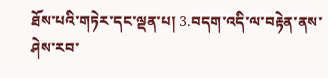ཐོས་པའི་གཏེར་དང་ལྡན་པ། 3.བདག་འདི་ལ་བརྟེན་ནས་ཤེས་རབ་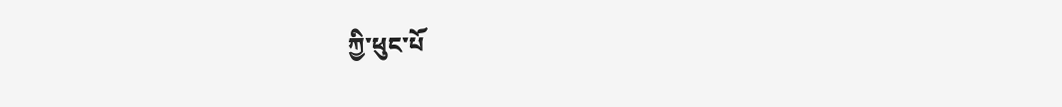ཀྱི་ཕུང་པོ